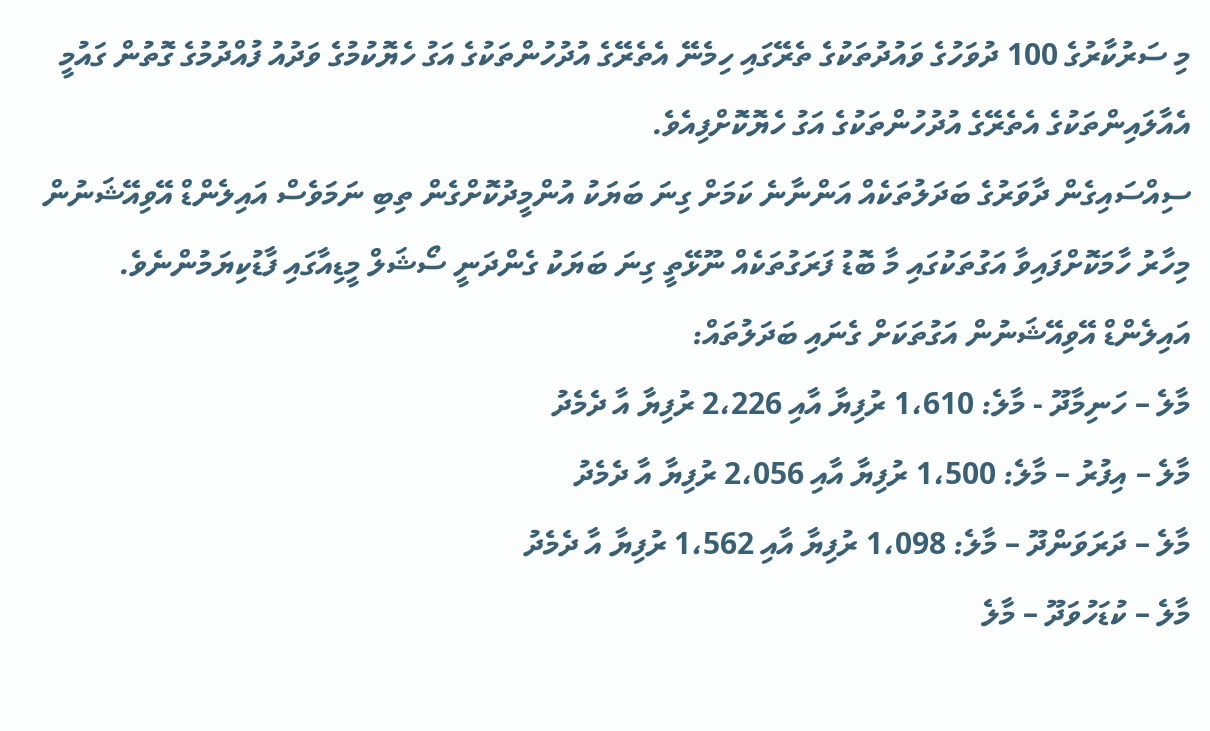މި ސަރުކާރުގެ 100 ދުވަހުގެ ވައުދުތަކުގެ ތެރޭގައި ހިމެނޭ އެތެރޭގެ އުދުހުންތަކުގެ އަގު ހެޔޮކުމުގެ ވަދުއު ފުއްދުމުގެ ގޮތުން ގައުމީ އެއާލައިންތަކުގެ އެތެރޭގެ އުދުހުންތަކުގެ އަގު ހެޔޮކޮށްފިއެވެ.
ސިއްސައިގެން ދާވަރުގެ ބަދަލުތަކެއް އަންނާނެ ކަމަށް ގިނަ ބަޔަކު އުންމީދުކޮށްގެން ތިބި ނަމަވެސް އައިލެންޑް އޭވިއޭޝަނުން މިހާރު ހާމަކޮށްފައިވާ އަގުތަކުގައި މާ ބޮޑު ފަރަގުތަކެއް ނޫޅޭތީ ގިނަ ބަޔަކު ގެންދަނީ ސޯޝަލް މީޑިއާގައި ފާޑުކިޔަމުންނެވެ.
އައިލެންޑް އޭވިއޭޝަނުން އަގުތަކަށް ގެނައި ބަދަލުތައް:
މާލެ – ހަނިމާދޫ - މާލެ: 1،610 ރުފިޔާ އާއި 2،226 ރުފިޔާ އާ ދެމެދު
މާލެ – އިފުރު – މާލެ: 1،500 ރުފިޔާ އާއި 2،056 ރުފިޔާ އާ ދެމެދު
މާލެ – ދަރަވަންދޫ – މާލެ: 1،098 ރުފިޔާ އާއި 1،562 ރުފިޔާ އާ ދެމެދު
މާލެ – ކުޑަހުވަދޫ – މާލެ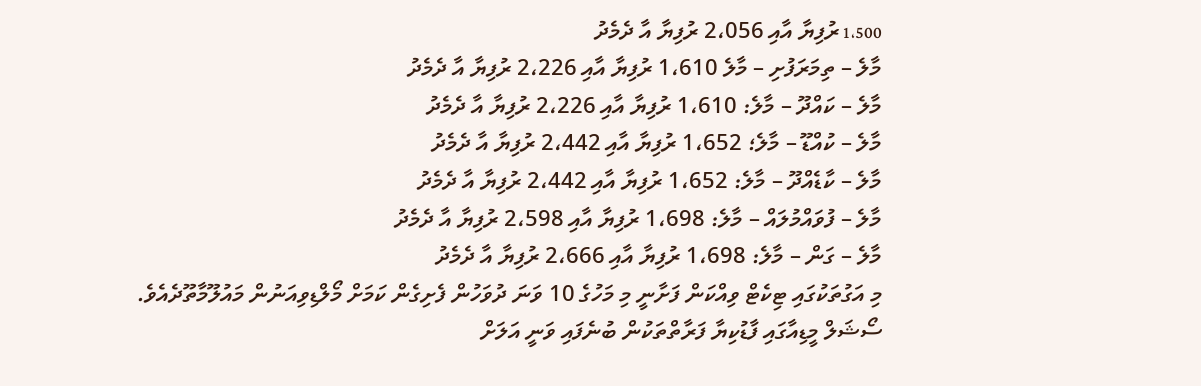1،500 ރުފިޔާ އާއި 2،056 ރުފިޔާ އާ ދެމެދު
މާލެ – ތިމަރަފުށި – މާލެ 1،610 ރުފިޔާ އާއި 2،226 ރުފިޔާ އާ ދެމެދު
މާލެ – ކައްދޫ – މާލެ: 1،610 ރުފިޔާ އާއި 2،226 ރުފިޔާ އާ ދެމެދު
މާލެ – ކުއްޑޫ – މާލެ؛ 1،652 ރުފިޔާ އާއި 2،442 ރުފިޔާ އާ ދެމެދު
މާލެ – ކާޑެއްދޫ – މާލެ: 1،652 ރުފިޔާ އާއި 2،442 ރުފިޔާ އާ ދެމެދު
މާލެ – ފުވައްމުލައް – މާލެ: 1،698 ރުފިޔާ އާއި 2،598 ރުފިޔާ އާ ދެމެދު
މާލެ – ގަން – މާލެ: 1،698 ރުފިޔާ އާއި 2،666 ރުފިޔާ އާ ދެމެދު
މި އަގުތަކުގައި ޓިކެޓް ވިއްކަން ފަށާނީ މި މަހުގެ 10 ވަނަ ދުވަހުން ފެށިގެން ކަމަށް މޯލްޑިވިއަނުން މައުލޫމާތޫދެއެވެ.
ސޯޝަލް މީޑިއާގައި ފާޑުކިޔާ ފަރާތްތަކުން ބުނެފައި ވަނީ އަލަށް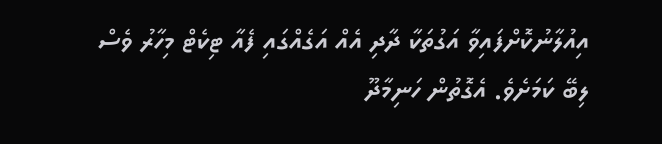އިއުލާނުކޮށްފައިވާ އަގުތަކާ ދާދި އެއް އަގެއްގައި ފެއާ ޓިކެޓް މިހާރު ވެސް ލިބޭ ކަމަށެވެ. އެގޮތުން ހަނިމާދޫ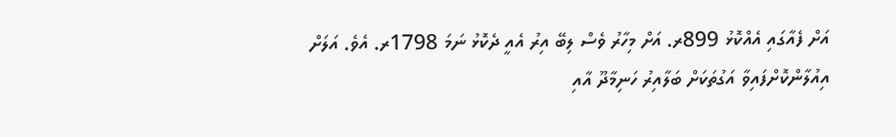އަށް ފެއާގައި އެއްކޮޅު 899ރ. އަށް މިހާރު ވެސް ލިބޭ އިރު އެއީ ދެކޮޅު ނަމަ 1798ރ. އެވެ. އަލަށް އިއުލާންކޮށްފައިވާ އަގުތަކަށް ބަލާއިރު ހަނިމާދޫ އާއި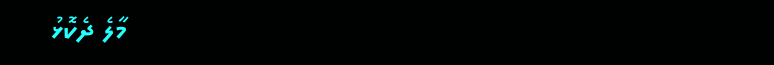މާލެ ދެކޮޅު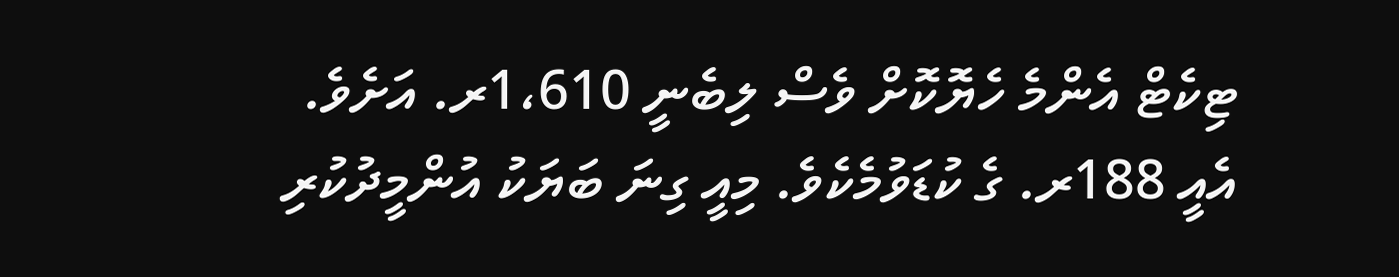ޓިކެޓް އެންމެ ހެޔޮކޮށް ވެސް ލިބެނީ 1،610ރ. އަށެވެ. އެއީ 188ރ. ގެ ކުޑަވުމެކެވެ. މިއީ ގިނަ ބަޔަކު އުންމީދުކުރި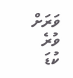ވަރަށް ވުރެ ކުޑަ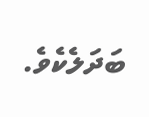ބަދަލެކެވެ.